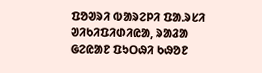ᱯᱚᱣᱨᱤ ᱵᱟᱨᱮᱞᱤ ᱯᱟᱹᱨᱥᱤ
ᱣᱤᱠᱤᱯᱤᱰᱤᱭᱟ, ᱨᱟᱲᱟ ᱜᱮᱭᱟᱱ ᱯᱩᱛᱷᱤ ᱠᱷᱚᱱ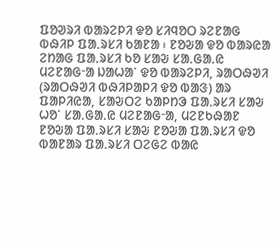ᱯᱚᱣᱨᱤ ᱵᱟᱨᱮᱞᱤ ᱫᱚ ᱥᱤᱧᱚᱛ ᱨᱮᱱᱟᱜ ᱵᱷᱤᱞ ᱯᱟᱹᱨᱥᱤ ᱠᱟᱱᱟ ᱾ ᱱᱚᱶᱟ ᱫᱚ ᱵᱟᱨᱭᱟ ᱮᱴᱟᱜ ᱯᱟᱹᱨᱥᱤ ᱠᱚ ᱥᱟᱶ ᱥᱟᱹᱜᱟᱹᱭ ᱢᱮᱱᱟᱜᱼᱟ ᱡᱟᱦᱟᱸ ᱫᱚ ᱵᱟᱨᱮᱞᱤ, ᱨᱟᱛᱷᱣᱤ (ᱨᱟᱛᱷᱣᱤ ᱵᱷᱤᱞᱟᱞᱤ ᱫᱚ ᱵᱟᱝ) ᱟᱨ ᱯᱟᱞᱤᱭᱟ, ᱥᱟᱶᱛᱮ ᱠᱟᱞᱴᱳ ᱯᱟᱹᱨᱥᱤ ᱥᱟᱶ ᱦᱚᱸ ᱥᱟᱹᱜᱟᱹᱭ ᱢᱮᱱᱟᱜᱼᱟ, ᱢᱮᱱᱠᱷᱟᱱ ᱱᱚᱶᱟ ᱯᱟᱹᱨᱥᱤ ᱥᱟᱶ ᱱᱚᱶᱟ ᱯᱟᱹᱨᱥᱤ ᱫᱚ ᱵᱟᱱᱟᱨ ᱯᱟᱹᱨᱥᱤ ᱛᱮᱜᱮ ᱵᱟᱭ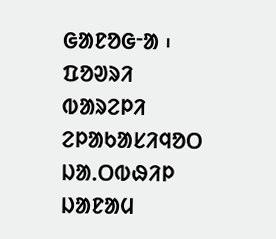ᱜᱟᱱᱚᱜᱼᱟ ᱾
ᱯᱚᱣᱨᱤ
ᱵᱟᱨᱮᱞᱤ
ᱮᱞᱟᱠᱟᱥᱤᱧᱚᱛ
ᱡᱟᱹᱛᱵᱷᱤᱞ
ᱡᱟᱱᱟᱢ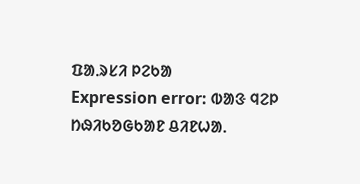ᱯᱟᱹᱨᱥᱤ ᱞᱮᱠᱟ
Expression error: ᱵᱟᱝ ᱧᱮᱞ ᱴᱷᱤᱠᱚᱜᱠᱟᱱ ᱪᱤᱱᱦᱟᱹ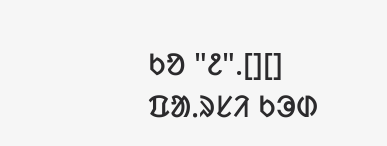ᱠᱚ "᱒".[][]
ᱯᱟᱹᱨᱥᱤ ᱠᱳᱰ